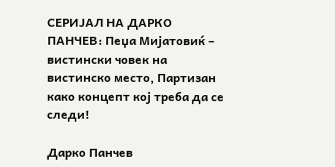СЕРИЈАЛ НА ДАРКО ПАНЧЕВ: Пеџа Мијатовиќ – вистински човек на вистинско место, Партизан како концепт кој треба да се следи!

Дарко Панчев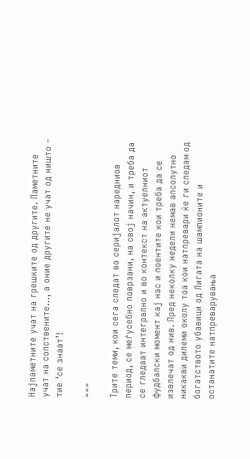Најпаметните учат на грешките од другите. Паметните учат на сопствените…, а оние другите не учат од ништо – тие ‘се знаат’!

===

Трите теми, кои сега следат во серијалот наредниов период, се меѓусебно поврзани, на свој начин, и треба да се гледаат интегрално и во контекст на актуелниот фудбалски момент кај нас и поентите кои треба да се извлечат од нив. Пред неколку недели немав апсолутно никакви дилеми околу тоа кои натпревари ќе ги следам од богатството убавици од Лигата на шампионите и останатите натпреварувања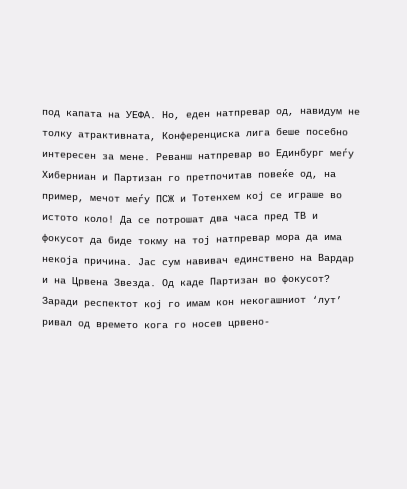под капата на УЕФА. Но, еден натпревар од, навидум не толку атрактивната, Конференциска лига беше посебно интересен за мене. Реванш натпревар во Единбург меѓу Хиберниан и Партизан го претпочитав повеќе од, на пример, мечот меѓу ПСЖ и Тотенхем кој се играше во истото коло! Да се потрошат два часа пред ТВ и фокусот да биде токму на тој натпревар мора да има некоја причина. Јас сум навивач единствено на Вардар и на Црвена Звезда. Од каде Партизан во фокусот? Заради респектот кој го имам кон некогашниот ‘лут’ ривал од времето кога го носев црвено-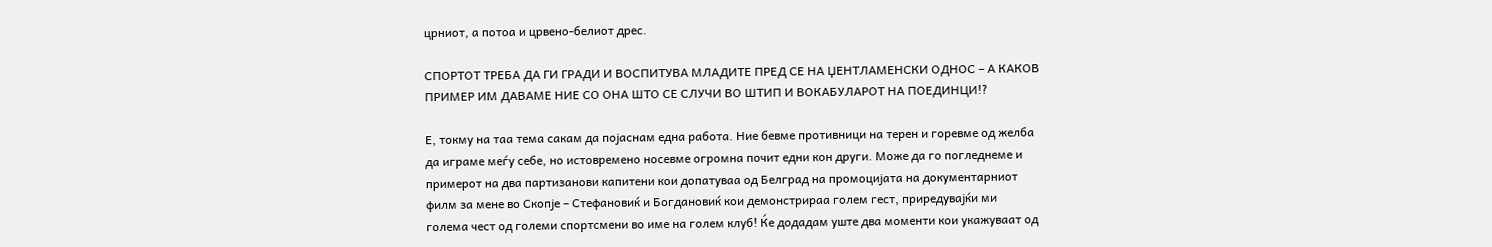црниот, а потоа и црвено-белиот дрес.

СПОРТОТ ТРЕБА ДА ГИ ГРАДИ И ВОСПИТУВА МЛАДИТЕ ПРЕД СЕ НА ЏЕНТЛАМЕНСКИ ОДНОС – А КАКОВ ПРИМЕР ИМ ДАВАМЕ НИЕ СО ОНА ШТО СЕ СЛУЧИ ВО ШТИП И ВОКАБУЛАРОТ НА ПОЕДИНЦИ!?

Е, токму на таа тема сакам да појаснам една работа. Ние бевме противници на терен и горевме од желба да играме меѓу себе, но истовремено носевме огромна почит едни кон други. Може да го погледнеме и примерот на два партизанови капитени кои допатуваа од Белград на промоцијата на документарниот филм за мене во Скопје – Стефановиќ и Богдановиќ кои демонстрираа голем гест, приредувајќи ми голема чест од големи спортсмени во име на голем клуб! Ќе додадам уште два моменти кои укажуваат од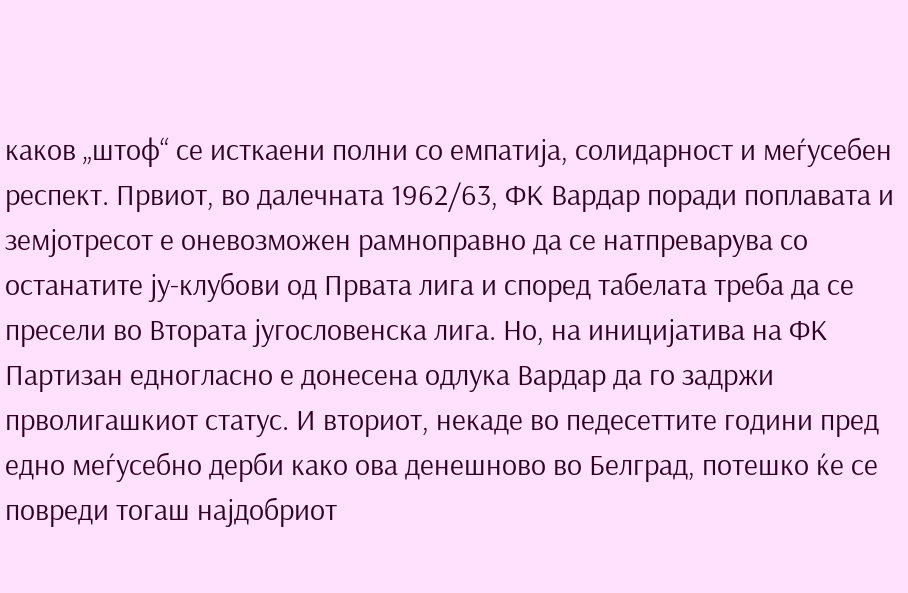каков „штоф“ се исткаени полни со емпатија, солидарност и меѓусебен респект. Првиот, во далечната 1962/63, ФК Вардар поради поплавата и земјотресот е оневозможен рамноправно да се натпреварува со останатите ју-клубови од Првата лига и според табелата треба да се пресели во Втората југословенска лига. Но, на иницијатива на ФК Партизан едногласно е донесена одлука Вардар да го задржи прволигашкиот статус. И вториот, некаде во педесеттите години пред едно меѓусебно дерби како ова денешново во Белград, потешко ќе се повреди тогаш најдобриот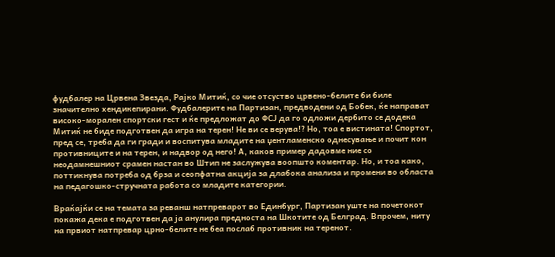фудбалер на Црвена Звезда, Рајко Митиќ, со чие отсуство црвено-белите би биле значително хендикепирани. Фудбалерите на Партизан, предводени од Бобек, ќе направат високо-морален спортски гест и ќе предложат до ФСЈ да го одложи дербито се додека Митиќ не биде подготвен да игра на терен! Не ви се верува!? Но, тоа е вистината! Спортот, пред се, треба да ги гради и воспитува младите на џентламенско однесување и почит кон  противниците и на терен, и надвор од него! А, каков пример дадовме ние со неодамнешниот срамен настан во Штип не заслужува воопшто коментар. Но, и тоа како, поттикнува потреба од брза и сеопфатна акција за длабока анализа и промени во областа на педагошко-стручната работа со младите категории.

Враќајќи се на темата за реванш натпреварот во Единбург, Партизан уште на почетокот покажа дека е подготвен да ја анулира предноста на Шкотите од Белград. Впрочем, ниту на првиот натпревар црно-белите не беа послаб противник на теренот.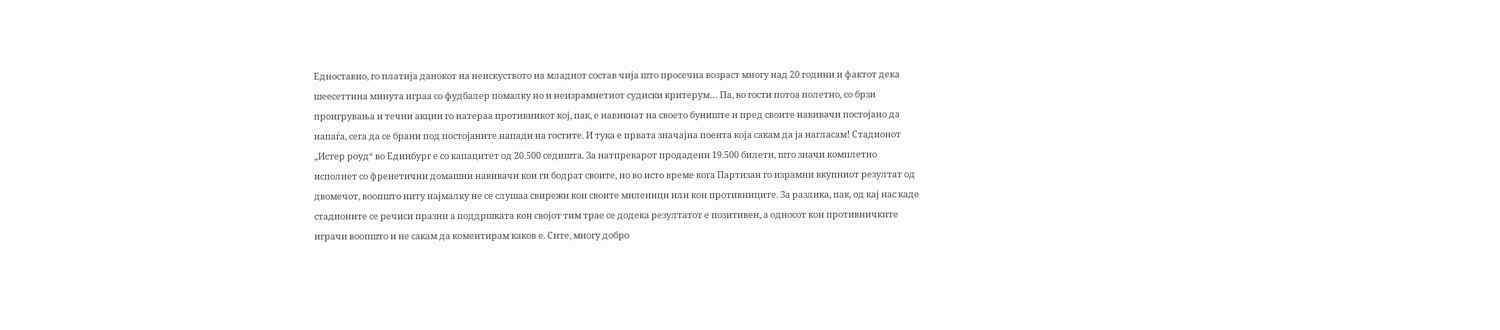Едноставно, го платија данокот на неискуството на младиот состав чија што просечна возраст многу над 20 години и фактот дека шеесеттина минута играа со фудбалер помалку но и неизрамнетиот судиски критерум… Па, во гости потоа полетно, со брзи проигрувања и течни акции го натераа противникот кој, пак, е навикнат на своето буниште и пред своите навивачи постојано да напаѓа, сега да се брани под постојаните напади на гостите. И тука е првата значајна поента која сакам да ја нагласам! Стадионот „Истер роуд“ во Единбург е со капацитет од 20.500 седишта. За натпреварот продадени 19.500 билети, што значи комплетно исполнет со френетични домашни навивачи кои ги бодрат своите, но во исто време кога Партизан го израмни вкупниот резултат од двомечот, воопшто ниту најмалку не се слушаа свирежи кон своите миленици или кон противниците. За разлика, пак, од кај нас каде стадионите се речиси празни а поддршката кон својот тим трае се додека резултатот е позитивен, а односот кон противничките играчи воопшто и не сакам да коментирам каков е. Сите, многу добро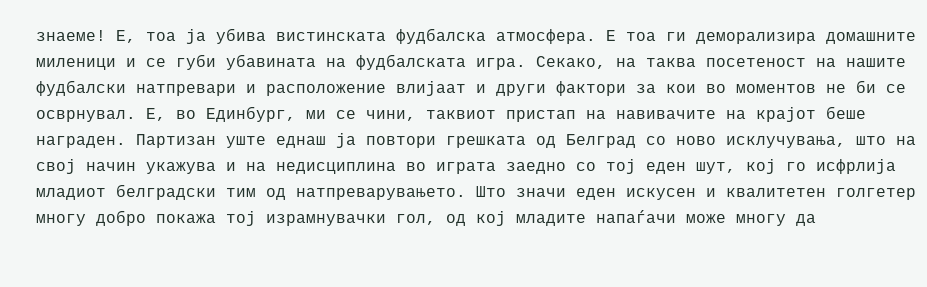знаеме! Е, тоа ја убива вистинската фудбалска атмосфера. Е тоа ги деморализира домашните миленици и се губи убавината на фудбалската игра. Секако, на таква посетеност на нашите фудбалски натпревари и расположение влијаат и други фактори за кои во моментов не би се осврнувал. Е, во Единбург, ми се чини, таквиот пристап на навивачите на крајот беше награден. Партизан уште еднаш ја повтори грешката од Белград со ново исклучувања, што на свој начин укажува и на недисциплина во играта заедно со тој еден шут, кој го исфрлија младиот белградски тим од натпреварувањето. Што значи еден искусен и квалитетен голгетер многу добро покажа тој израмнувачки гол, од кој младите напаѓачи може многу да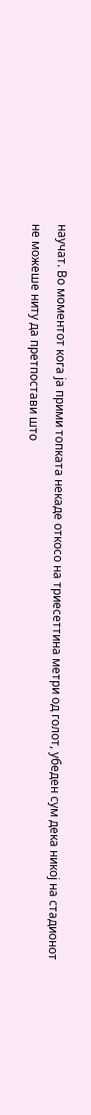научат. Во моментот кога ја прими топката некаде откосо на триесеттина метри од голот, убеден сум дека никој на стадионот не можеше ниту да претпостави што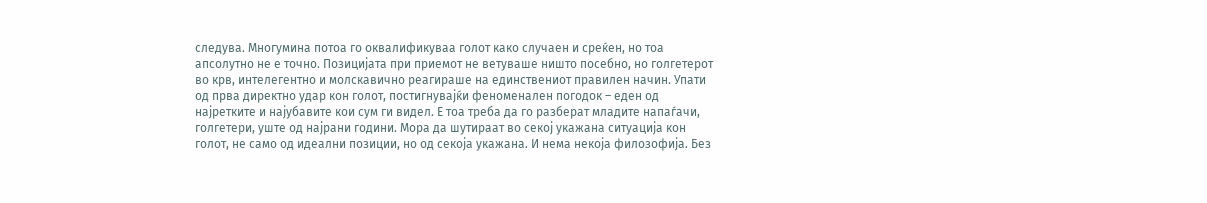следува. Многумина потоа го оквалификуваа голот како случаен и среќен, но тоа апсолутно не е точно. Позицијата при приемот не ветуваше ништо посебно, но голгетерот во крв, интелегентно и молскавично реагираше на единствениот правилен начин. Упати од прва директно удар кон голот, постигнувајќи феноменален погодок – еден од најретките и најубавите кои сум ги видел. Е тоа треба да го разберат младите напаѓачи, голгетери, уште од најрани години. Мора да шутираат во секој укажана ситуација кон голот, не само од идеални позиции, но од секоја укажана. И нема некоја филозофија. Без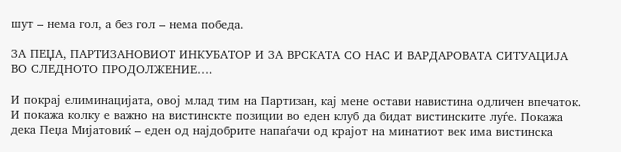шут – нема гол, а без гол – нема победа.

ЗА ПЕЏА, ПАРТИЗАНОВИОТ ИНКУБАТОР И ЗА ВРСКАТА СО НАС И ВАРДАРОВАТА СИТУАЦИЈА ВО СЛЕДНОТО ПРОДОЛЖЕНИЕ….

И покрај елиминацијата, овој млад тим на Партизан, кај мене остави навистина одличен впечаток. И покажа колку е важно на вистинскте позиции во еден клуб да бидат вистинските луѓе. Покажа дека Пеџа Мијатовиќ – еден од најдобрите напаѓачи од крајот на минатиот век има вистинска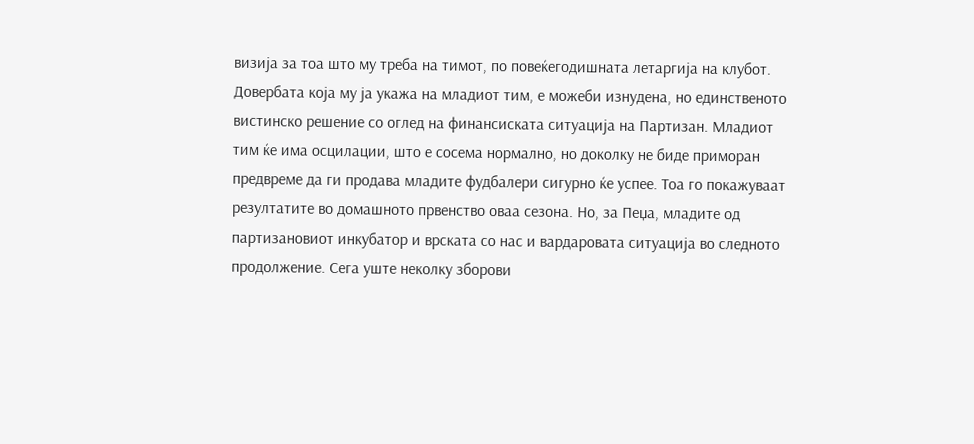визија за тоа што му треба на тимот, по повеќегодишната летаргија на клубот. Довербата која му ја укажа на младиот тим, е можеби изнудена, но единственото вистинско решение со оглед на финансиската ситуација на Партизан. Младиот тим ќе има осцилации, што е сосема нормално, но доколку не биде приморан предвреме да ги продава младите фудбалери сигурно ќе успее. Тоа го покажуваат резултатите во домашното првенство оваа сезона. Но, за Пеџа, младите од партизановиот инкубатор и врската со нас и вардаровата ситуација во следното продолжение. Сега уште неколку зборови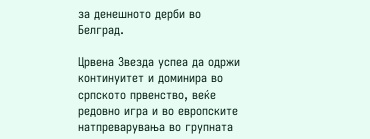за денешното дерби во Белград.

Црвена Звезда успеа да одржи континуитет и доминира во српското првенство, веќе редовно игра и во европските натпреварувања во групната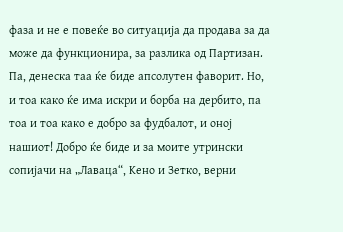фаза и не е повеќе во ситуација да продава за да може да функционира, за разлика од Партизан. Па, денеска таа ќе биде апсолутен фаворит. Но, и тоа како ќе има искри и борба на дербито, па тоа и тоа како е добро за фудбалот, и оној нашиот! Добро ќе биде и за моите утрински сопијачи на „Лаваца“, Kено и Зeтко, верни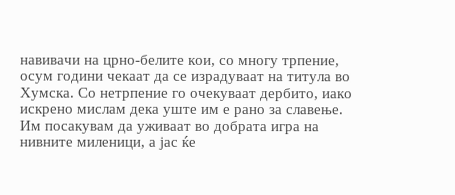навивачи на црно-белите кои, со многу трпение, осум години чекаат да се израдуваат на титула во Хумска. Со нетрпение го очекуваат дербито, иако искрено мислам дека уште им е рано за славење. Им посакувам да уживаат во добрата игра на нивните миленици, а јас ќе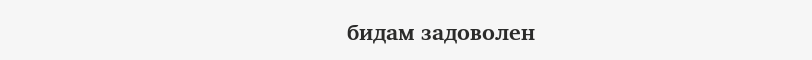бидам задоволен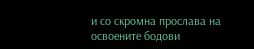и со скромна прослава на освоените бодови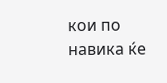кои по навика ќе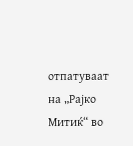отпатуваат на „Рајко Митиќ“ во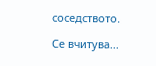соседството.

Се вчитува...